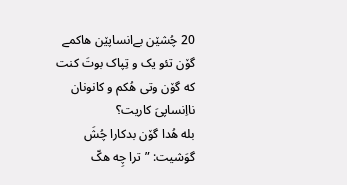20 چُشێن بےانساپێن هاکمے گۆن تئو یک و تِپاک بوتَ کنت که گۆن وتی هُکم و کانونان نااِنساپیَ کاریت؟
بله هُدا گۆن بدکارا چُشَ گوَشیت: ”ترا چِه هکّ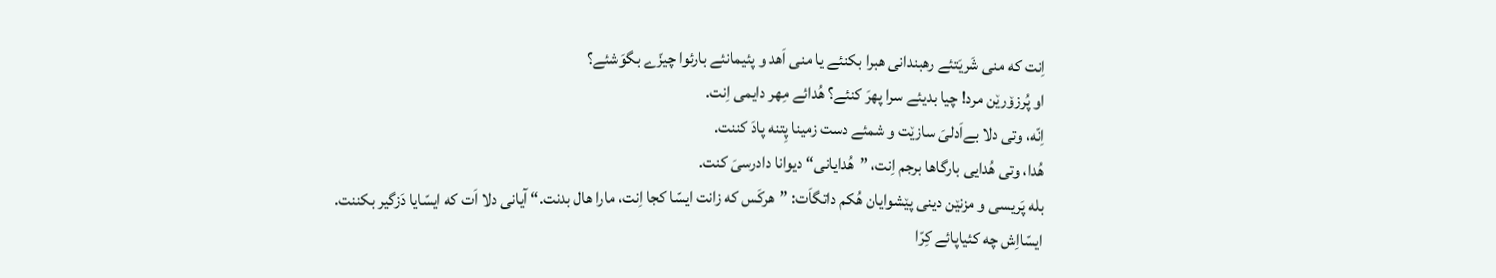اِنت که منی شَریَتئے رهبندانی هبرا بکنئے یا منی اَهد و پئیمانئے بارئوا چیزّے بگوَشئے؟
او پُرزۆرێن مرد! چیا بدیئے سرا پهرَ کنئے؟ هُدائے مِهر دایمی اِنت.
اِنّه، وتی دلا بےاَدلیَ سازێت و شمئے دست زمینا پِتنه پادَ کننت.
هُدا، وتی هُدایی بارگاها برجم اِنت، ”هُدایانی“ دیوانا دادرسیَ کنت.
بله پَریسی و مزنێن دینی پێشوایان هُکم داتگاَت: ”هرکَس که زانت ایسّا کجا اِنت، مارا هال بدنت.“ آیانی دلا اَت که ایسّایا دَزگیر بکننت.
ایسّااِش چه کئیاپائے کِرّا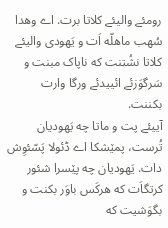رومئے والیئے کلاتا برت. اے وهدا سُهب ماهلّه اَت و یَهودی والیئے کلاتا نشُتنت که ناپاک مبنت و سَرگوَزئے ائییدئے ورگا وارت بکننت.
آییئے پت و ماتا چه یَهودیان تُرست، پمێشکا اے ڈئولا پَسّئوِش دات. یَهودیان چه پێسرا شئور کرتگاَت که هرکَس باوَر بکنت و بگوَشیت که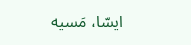ایسّا، مَسیه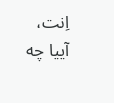اِنت، آییا چه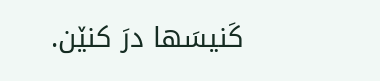کَنیسَها درَ کنێن.